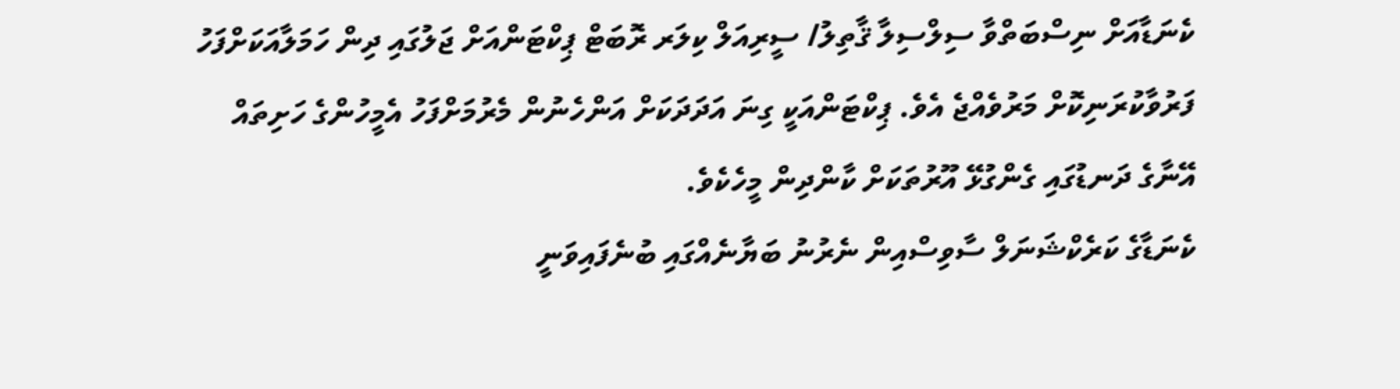ކެނަޑާއަށް ނިސްބަތްވާ ސިލްސިލާ ޤާތިލު/ ސީރިއަލް ކިލަރ ރޮބަޓް ޕިކްޓަންއަށް ޖަލުގައި ދިން ހަމަލާއަކަށްފަހު ފަރުވާކުރަނިކޮށް މަރުވެއްޖެ އެވެ. ޕިކްޓަންއަކީ ގިނަ އަދަދަކަށް އަންހެނުން މެރުމަށްފަހު އެމީހުންގެ ހަށިތައް އޭނާގެ ދަނޑުގައި ގެންގުޅޭ އޫރުތަކަށް ކާންދިން މީހެކެވެ.
ކެނަޑާގެ ކަރެކްޝަނަލް ސާވިސްއިން ނެރުނު ބަޔާނެއްގައި ބުނެފައިވަނީ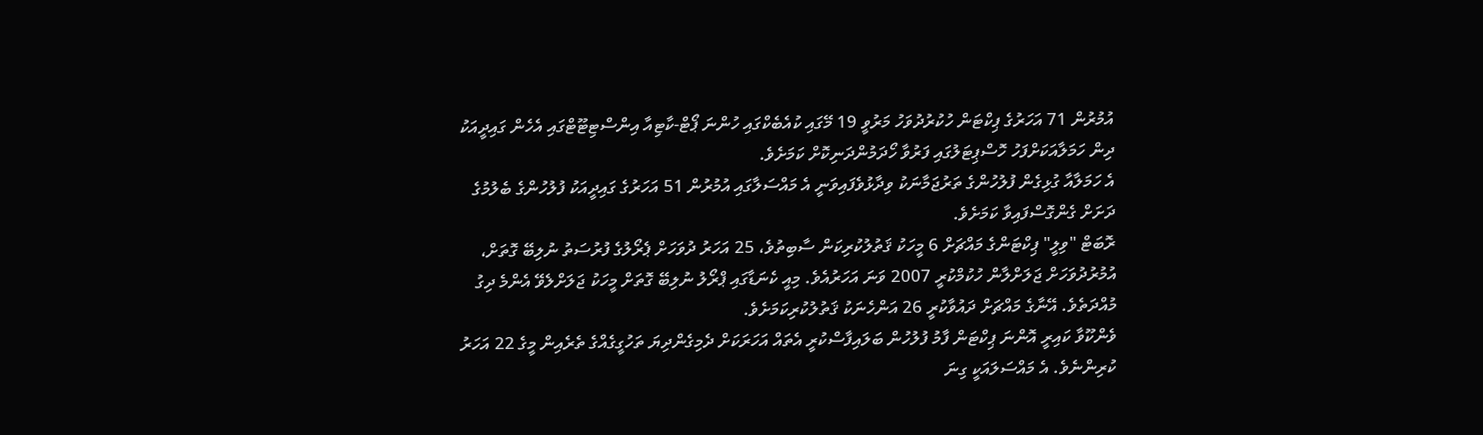އުމުރުން 71 އަހަރުގެ ޕިކްޓަން ހުކުރުދުވަހު މަރުވީ 19 މޭގައި ކުއެބެކްގައި ހުންނަ ޕޯޓް-ކާޓިއާ އިންސްޓިޓޫޓްގައި އެހެން ގައިދީއަކު ދިން ހަމަލާއަކަށްފަހު ހޮސްޕިޓަލުގައި ފަރުވާ ހޯދަމުންދަނިކޮށް ކަމަށެވެ.
އެ ހަމަލާއާ ގުޅިގެން ފުލުހުންގެ ތަރުޖަމާނަކު ވިދާޅުވެފައިވަނީ އެ މައްސަލާގައި އުމުރުން 51 އަހަރުގެ ގައިދީއަކު ފުލުހުންގެ ބެލުމުގެ ދަށަށް ގެންގޮސްފައިވާ ކަމަށެވެ.
ރޮބަޓް "ވިލީ" ޕިކްޓަންގެ މައްޗަށް 6 މީހަކު ޤަތުލުކުރިކަން ސާބިތުވެ، 25 އަހަރު ދުވަހަށް ޕެރޯލުގެ ފުރުސަތު ނުލިބޭ ގޮތަށް، އުމުރުދުވަހަށް ޖަލަށްލާން ހުކުމްކުރީ 2007 ވަނަ އަހަރުއެވެ. މިއީ ކެނަޑާގައި ޕްރޯލު ނުލިބޭ ގޮތަށް މީހަކު ޖަލަށްލެވޭ އެންމެ ދިގު މުއްދަތެވެ. އޭނާގެ މައްޗަށް ދައުވާކުރީ 26 އަންހެނަކު ޤަތުލުކުރިކަމަށެވެ.
ވެންކޫވާ ކައިރީ އޮންނަ ޕިކްޓަން ފާމު ފުލުހުން ބަލައިފާސްކުރީ އެތައް އަހަރަކަށް ދެމިގެންދިޔަ ތަހުގީގެއްގެ ތެރެއިން މީގެ 22 އަހަރު ކުރިންނެވެ. އެ މައްސަލައަކީ ގިނަ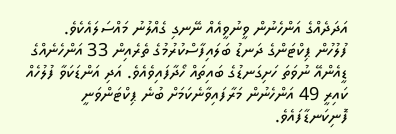އަދަދެއްގެ އަންހެނުން ވީނުވީއެއް ނޭނގި ގެއްލުނު މައްސަލައެކެވެ.
ފުލުހުން ޕިކްޓަންގެ ދަނޑު ބަލައިފާސްކުރުމުގެ ތެރެއިން 33 އަންހެނެއްގެ ޑީއެންއޭ ނުވަތަ ހަށިގަނޑުގެ ބައިތައް ހޯދާފައިވެއެވެ. އަދި އަންޑަކަވާ ފުލުހެއް ކައިރީ 49 އަންހެނުން މަރާފައިވާނެކަމަށް ބުނެ ޕިކްޓަންވަނީ ފޮނިކަނޑާފައެވެ.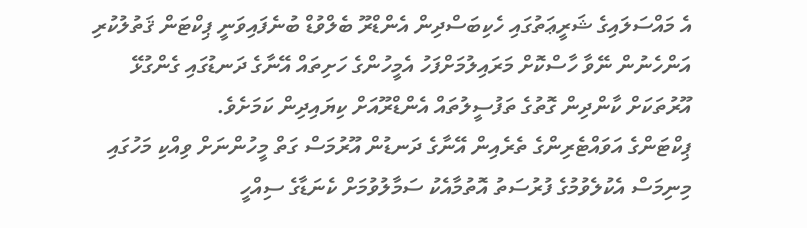އެ މައްސަލައިގެ ޝަރީޢަތުގައި ހެކިބަސްދިން އެންޑްރޫ ބެލްވުޑް ބުނެފައިވަނީ ޕިކްޓަން ޤަތުލުކުރި އަންހެނުން ނޭވާ ހާސްކޮށް މަރައިލުމަށްފަހު އެމީހުންގެ ހަށިތައް އޭނާގެ ދަނޑުގައި ގެންގުޅޭ އޫރުތަކަށް ކާންދިން ގޮތުގެ ތަފުސީލުތައް އެންޑްރޫއަށް ކިޔައިދިން ކަމަށެވެ.
ޕިކްޓަންގެ އަވައްޓެރިންގެ ތެރެއިން އޭނާގެ ދަނޑުން އޫރުމަސް ގަތް މީހުންނަށް ވިއްކި މަހުގައި މިނިމަސް އެކުލެވުމުގެ ފުރުސަތު އޮތުމާއެކު ސަމާލުވުމަށް ކެނަޑާގެ ސިއްހީ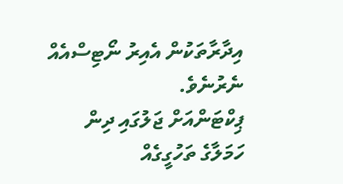އިދާރާތަކުން އެއިރު ނޯޓިސްއެއް ނެރުނެވެ.
ޕިކްޓަންއަށް ޖަލުގައި ދިން ހަމަލާގެ ތަހުގީގެއް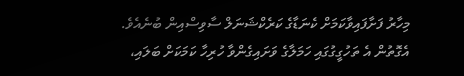މިހާރު ފަށާފައިވާކަމަށް ކެނަޑާގެ ކަރެކްޝަނަލް ސާވިސްއިން ބުނެއެވެ. އެގޮތުން އެ ތަހުގީގުގައި ހަމަލާގެ ވަށައިގެންވާ ހުރިހާ ކަމަކަށް ބަލައި،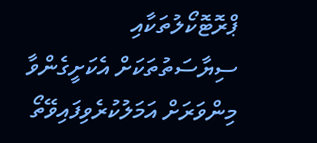ޕްރޮޓޮކޯލުތަކާއި ސިޔާސަތުތަކަށް އެކަށީގެންވާ މިންވަރަށް އަމަލުކުރެވިފައިވޭތޯ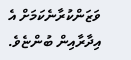ވަޒަންކުރާނެކަމަށް އެ އިދާރާއިން ބުންޏެވެ.